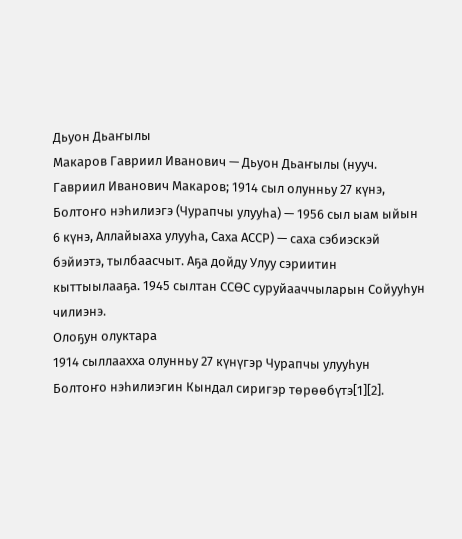Дьуон Дьаҥылы
Макаров Гавриил Иванович — Дьуон Дьаҥылы (нууч. Гавриил Иванович Макаров; 1914 сыл олунньу 27 күнэ, Болтоҥо нэһилиэгэ (Чурапчы улууһа) — 1956 сыл ыам ыйын 6 күнэ, Аллайыаха улууһа, Саха АССР) — саха сэбиэскэй бэйиэтэ, тылбаасчыт. Аҕа дойду Улуу сэриитин кыттыылааҕа. 1945 сылтан ССӨС суруйааччыларын Сойууһун чилиэнэ.
Олоҕун олуктара
1914 сыллаахха олунньу 27 күнүгэр Чурапчы улууһун Болтоҥо нэһилиэгин Кындал сиригэр төрөөбүтэ[1][2].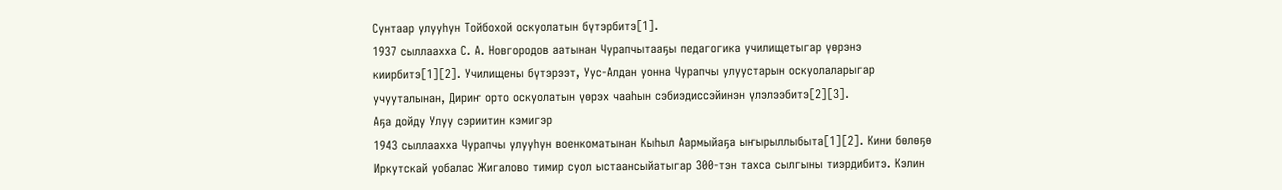Сунтаар улууһун Тойбохой оскуолатын бүтэрбитэ[1].
1937 сыллаахха С. А. Новгородов аатынан Чурапчытааҕы педагогика училищетыгар үөрэнэ киирбитэ[1][2]. Училищены бүтэрээт, Уус-Алдан уонна Чурапчы улуустарын оскуолаларыгар учууталынан, Дириҥ орто оскуолатын үөрэх чааһын сэбиэдиссэйинэн үлэлээбитэ[2][3].
Аҕа дойду Улуу сэриитин кэмигэр
1943 сыллаахха Чурапчы улууһун военкоматынан Кыһыл Аармыйаҕа ыҥырыллыбыта[1][2]. Кини бөлөҕө Иркутскай уобалас Жигалово тимир суол ыстаансыйатыгар 300-тэн тахса сылгыны тиэрдибитэ. Кэлин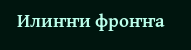Илиҥҥи фроҥҥа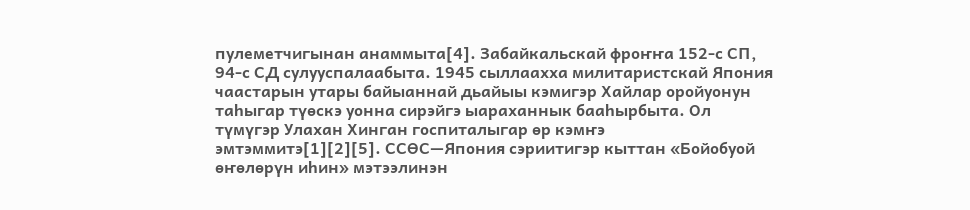пулеметчигынан анаммыта[4]. Забайкальскай фроҥҥа 152-с СП, 94-с СД сулууспалаабыта. 1945 сыллаахха милитаристскай Япония чаастарын утары байыаннай дьайыы кэмигэр Хайлар оройуонун таһыгар түөскэ уонна сирэйгэ ыараханнык бааһырбыта. Ол түмүгэр Улахан Хинган госпиталыгар өр кэмҥэ эмтэммитэ[1][2][5]. ССӨС—Япония сэриитигэр кыттан «Бойобуой өҥөлөрүн иһин» мэтээлинэн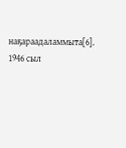наҕараадаламмыта[6].
1946 сыл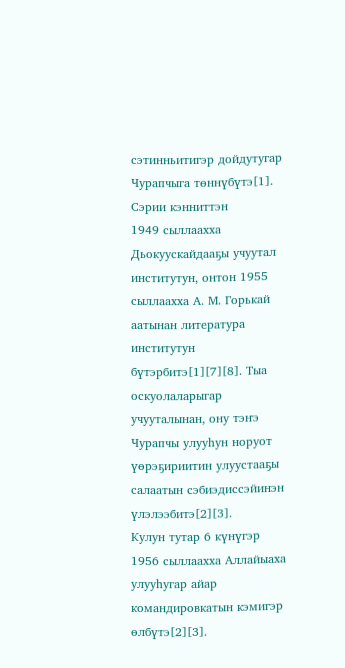сэтинньитигэр дойдутугар Чурапчыга төннүбүтэ[1].
Сэрии кэнниттэн
1949 сыллаахха Дьокуускайдааҕы учуутал институтун, онтон 1955 сыллаахха А. М. Горькай аатынан литература институтун бүтэрбитэ[1][7][8]. Тыа оскуолаларыгар учууталынан, ону тэҥэ Чурапчы улууһун норуот үөрэҕириитин улуустааҕы салаатын сэбиэдиссэйинэн үлэлээбитэ[2][3].
Кулун тутар 6 күнүгэр 1956 сыллаахха Аллайыаха улууһугар айар командировкатын кэмигэр өлбүтэ[2][3].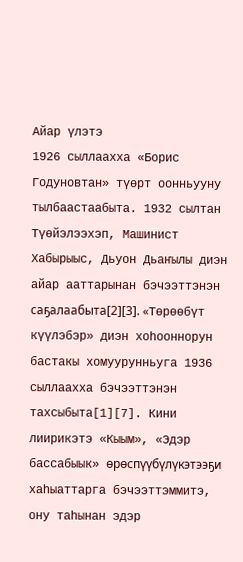Айар үлэтэ
1926 сыллаахха «Борис Годуновтан» түөрт оонньууну тылбаастаабыта. 1932 сылтан Түөйэлээхэп, Машинист Хабырыыс, Дьуон Дьаҥылы диэн айар ааттарынан бэчээттэнэн саҕалаабыта[2][3]. «Төрөөбүт күүлэбэр» диэн хоһооннорун бастакы хомуурунньуга 1936 сыллаахха бэчээттэнэн тахсыбыта[1][7]. Кини лиирикэтэ «Кыым», «Эдэр бассабыык» өрөспүүбүлүкэтээҕи хаһыаттарга бэчээттэммитэ, ону таһынан эдэр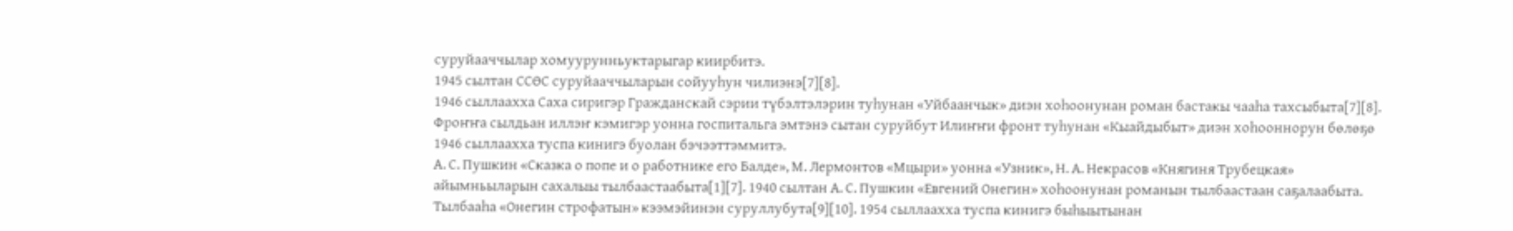суруйааччылар хомуурунньуктарыгар киирбитэ.
1945 сылтан ССӨС суруйааччыларын сойууһун чилиэнэ[7][8].
1946 сыллаахха Саха сиригэр Гражданскай сэрии түбэлтэлэрин туһунан «Уйбаанчык» диэн хоһоонунан роман бастакы чааһа тахсыбыта[7][8]. Фроҥҥа сылдьан иллэҥ кэмигэр уонна госпитальга эмтэнэ сытан суруйбут Илиҥҥи фронт туһунан «Кыайдыбыт» диэн хоһооннорун бөлөҕө 1946 сыллаахха туспа кинигэ буолан бэчээттэммитэ.
А. С. Пушкин «Сказка о попе и о работнике его Балде», М. Лермонтов «Мцыри» уонна «Узник», Н. А. Некрасов «Княгиня Трубецкая» айымньыларын сахалыы тылбаастаабыта[1][7]. 1940 сылтан А. С. Пушкин «Евгений Онегин» хоһоонунан романын тылбаастаан саҕалаабыта. Тылбааһа «Онегин строфатын» кээмэйинэн суруллубута[9][10]. 1954 сыллаахха туспа кинигэ быһыытынан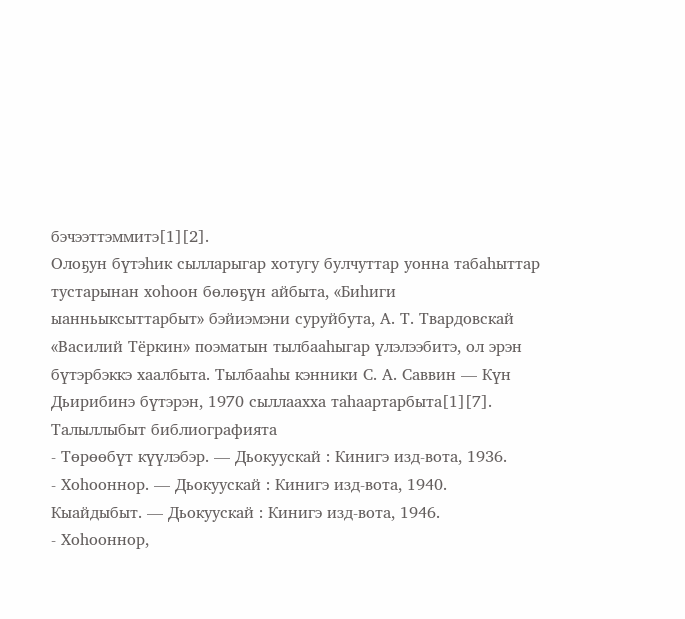бэчээттэммитэ[1][2].
Олоҕун бүтэһик сылларыгар хотугу булчуттар уонна табаһыттар тустарынан хоһоон бөлөҕүн айбыта, «Биһиги ыанньыксыттарбыт» бэйиэмэни суруйбута, А. Т. Твардовскай «Василий Тёркин» поэматын тылбааһыгар үлэлээбитэ, ол эрэн бүтэрбэккэ хаалбыта. Тылбааһы кэнники С. А. Саввин — Күн Дьирибинэ бүтэрэн, 1970 сыллаахха таһаартарбыта[1][7].
Талыллыбыт библиографията
- Төрөөбүт күүлэбэр. — Дьокуускай : Кинигэ изд-вота, 1936.
- Хоһооннор. — Дьокуускай : Кинигэ изд-вота, 1940. Кыайдыбыт. — Дьокуускай : Кинигэ изд-вота, 1946.
- Хоһооннор,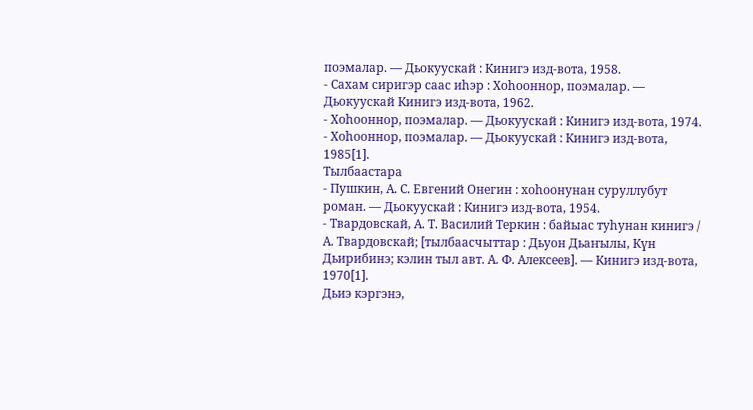поэмалар. — Дьокуускай : Кинигэ изд-вота, 1958.
- Сахам сиригэр саас иһэр : Хоһооннор, поэмалар. — Дьокуускай Кинигэ изд-вота, 1962.
- Хоһооннор, поэмалар. — Дьокуускай : Кинигэ изд-вота, 1974.
- Хоһооннор, поэмалар. — Дьокуускай : Кинигэ изд-вота, 1985[1].
Тылбаастара
- Пушкин, А. С. Евгений Онегин : хоһоонунан суруллубут роман. — Дьокуускай : Кинигэ изд-вота, 1954.
- Твардовскай, А. Т. Василий Теркин : байыас туһунан кинигэ / А. Твардовскай; [тылбаасчыттар : Дьуон Дьаҥылы, Күн Дьирибинэ; кэлин тыл авт. А. Ф. Алексеев]. — Кинигэ изд-вота, 1970[1].
Дьиэ кэргэнэ,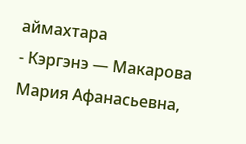аймахтара
- Кэргэнэ — Макарова Мария Афанасьевна,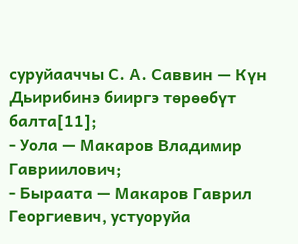суруйааччы С. А. Саввин — Күн Дьирибинэ бииргэ төрөөбүт балта[11];
- Уола — Макаров Владимир Гавриилович;
- Быраата — Макаров Гаврил Георгиевич, устуоруйа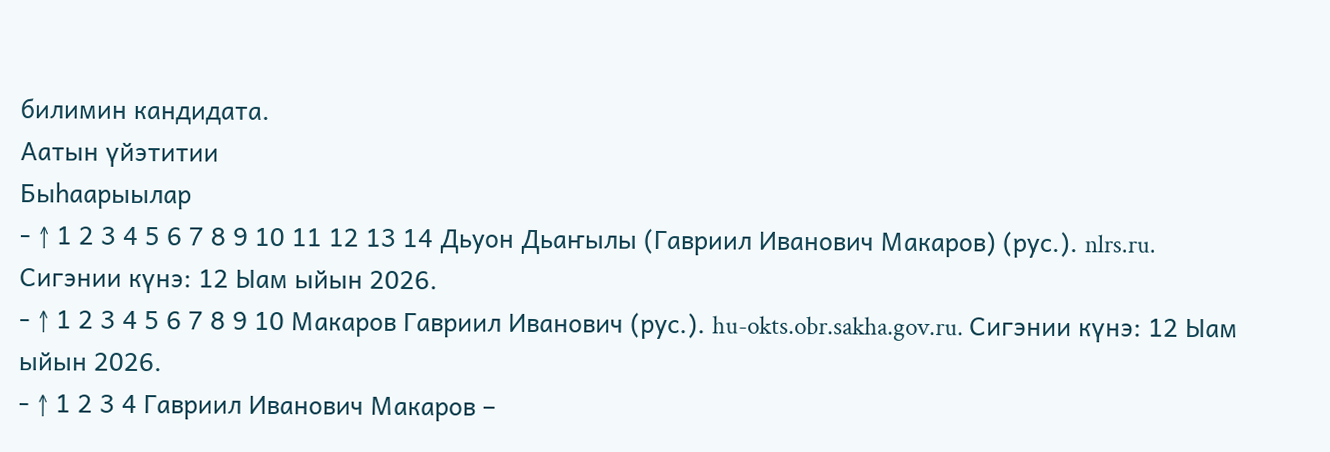билимин кандидата.
Аатын үйэтитии
Быһаарыылар
- ↑ 1 2 3 4 5 6 7 8 9 10 11 12 13 14 Дьуон Дьаҥылы (Гавриил Иванович Макаров) (рус.). nlrs.ru. Сигэнии күнэ: 12 Ыам ыйын 2026.
- ↑ 1 2 3 4 5 6 7 8 9 10 Макаров Гавриил Иванович (рус.). hu-okts.obr.sakha.gov.ru. Сигэнии күнэ: 12 Ыам ыйын 2026.
- ↑ 1 2 3 4 Гавриил Иванович Макаров –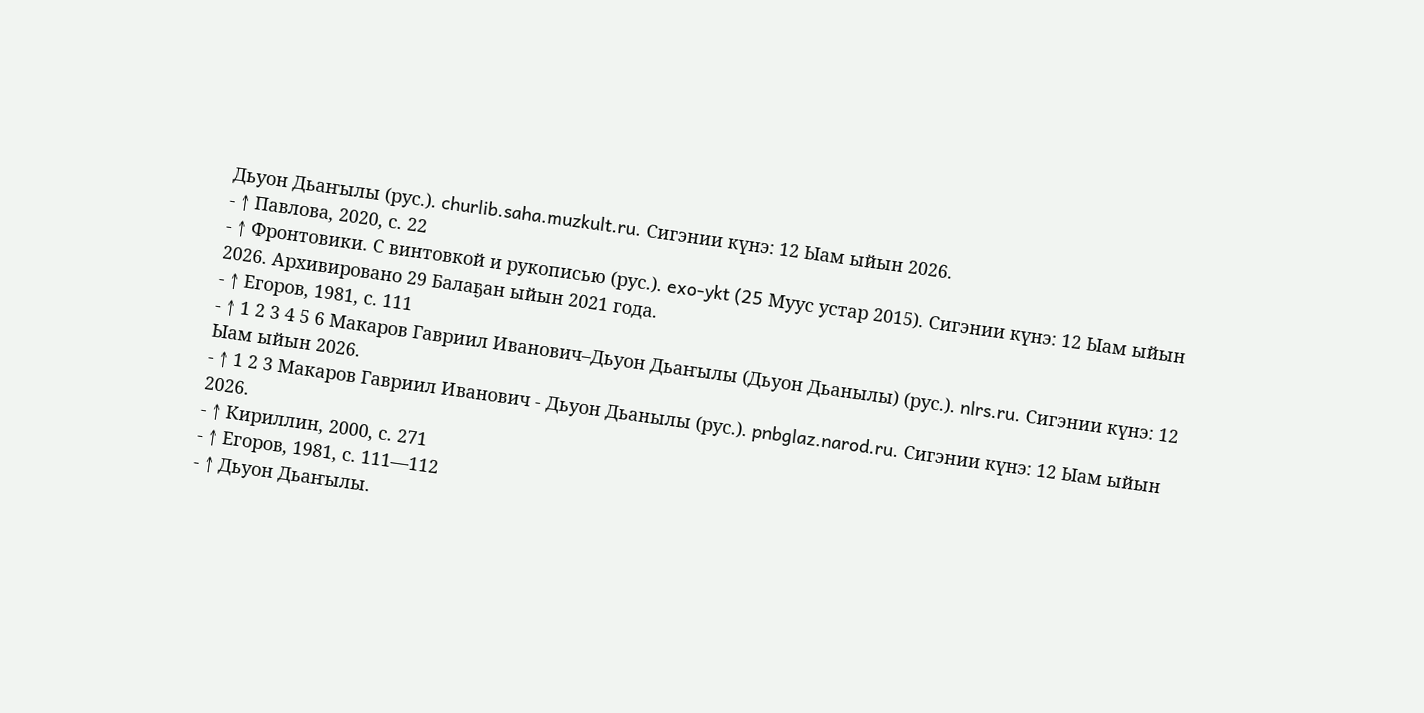Дьуон Дьаҥылы (рус.). churlib.saha.muzkult.ru. Сигэнии күнэ: 12 Ыам ыйын 2026.
- ↑ Павлова, 2020, с. 22
- ↑ Фронтовики. С винтовкой и рукописью (рус.). exo-ykt (25 Муус устар 2015). Сигэнии күнэ: 12 Ыам ыйын 2026. Архивировано 29 Балаҕан ыйын 2021 года.
- ↑ Егоров, 1981, с. 111
- ↑ 1 2 3 4 5 6 Макаров Гавриил Иванович–Дьуон Дьаҥылы (Дьуон Дьанылы) (рус.). nlrs.ru. Сигэнии күнэ: 12 Ыам ыйын 2026.
- ↑ 1 2 3 Макаров Гавриил Иванович - Дьуон Дьанылы (рус.). pnbglaz.narod.ru. Сигэнии күнэ: 12 Ыам ыйын 2026.
- ↑ Кириллин, 2000, с. 271
- ↑ Егоров, 1981, с. 111—112
- ↑ Дьуон Дьаҥылы.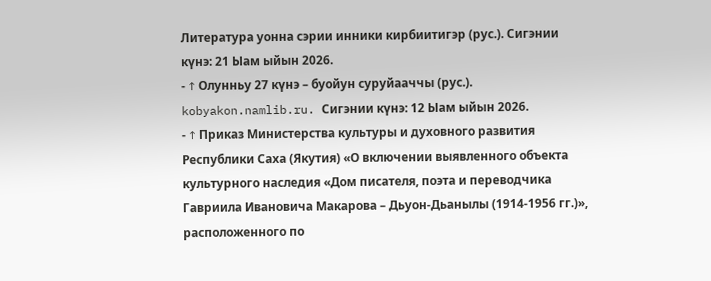Литература уонна сэрии инники кирбиитигэр (рус.). Сигэнии күнэ: 21 Ыам ыйын 2026.
- ↑ Олунньу 27 күнэ – буойун суруйааччы (рус.). kobyakon.namlib.ru. Сигэнии күнэ: 12 Ыам ыйын 2026.
- ↑ Приказ Министерства культуры и духовного развития Республики Саха (Якутия) «О включении выявленного объекта культурного наследия «Дом писателя, поэта и переводчика Гавриила Ивановича Макарова – Дьуон-Дьанылы (1914-1956 гг.)», расположенного по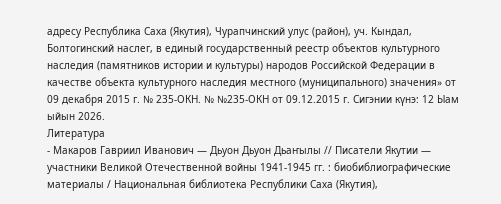адресу Республика Саха (Якутия), Чурапчинский улус (район), уч. Кындал, Болтогинский наслег, в единый государственный реестр объектов культурного наследия (памятников истории и культуры) народов Российской Федерации в качестве объекта культурного наследия местного (муниципального) значения» от 09 декабря 2015 г. № 235-ОКН. № №235-ОКН от 09.12.2015 г. Сигэнии күнэ: 12 Ыам ыйын 2026.
Литература
- Макаров Гавриил Иванович — Дьуон Дьуон Дьаҥылы // Писатели Якутии — участники Великой Отечественной войны 1941-1945 гг. : биобиблиографические материалы / Национальная библиотека Республики Саха (Якутия),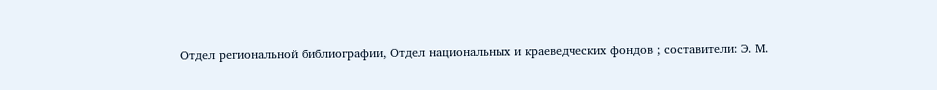Отдел региональной библиографии, Отдел национальных и краеведческих фондов ; составители: Э. М.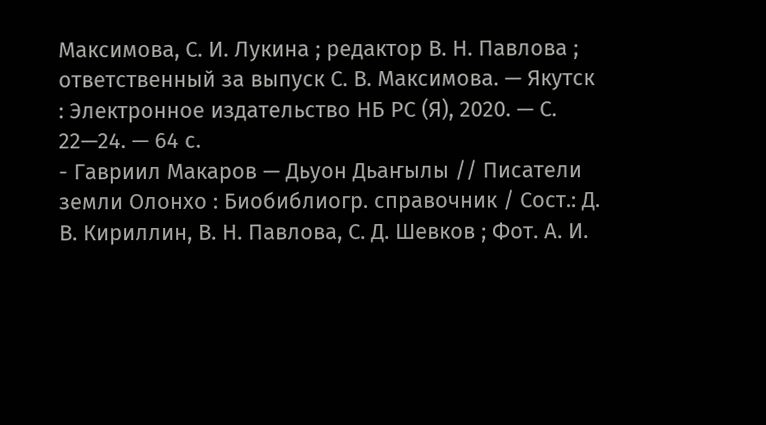Максимова, С. И. Лукина ; редактор В. Н. Павлова ; ответственный за выпуск С. В. Максимова. — Якутск : Электронное издательство НБ РС (Я), 2020. — С. 22—24. — 64 с.
- Гавриил Макаров — Дьуон Дьаҥылы // Писатели земли Олонхо : Биобиблиогр. справочник / Сост.: Д. В. Кириллин, В. Н. Павлова, С. Д. Шевков ; Фот. А. И.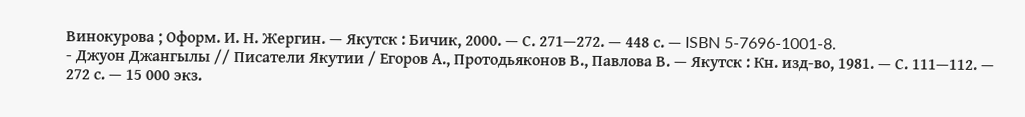Винокурова ; Оформ. И. Н. Жергин. — Якутск : Бичик, 2000. — С. 271—272. — 448 с. — ISBN 5-7696-1001-8.
- Джуон Джангылы // Писатели Якутии / Егоров А., Протодьяконов В., Павлова В. — Якутск : Кн. изд-во, 1981. — С. 111—112. — 272 с. — 15 000 экз.